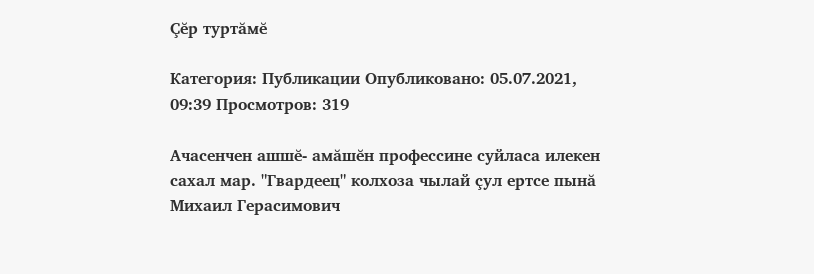Çĕр туртăмĕ

Категория: Публикации Опубликовано: 05.07.2021, 09:39 Просмотров: 319

Ачасенчен ашшĕ- амăшĕн профессине суйласа илекен сахал мар. "Гвардеец" колхоза чылай çул ертсе пынă Михаил Герасимович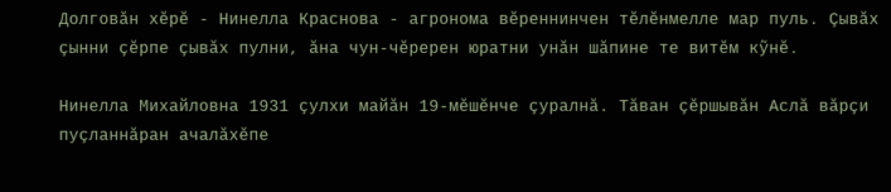Долговăн хĕрĕ - Нинелла Краснова - агронома вĕреннинчен тĕлĕнмелле мар пуль. Çывăх çынни çĕрпе çывăх пулни, ăна чун-чĕререн юратни унăн шăпине те витĕм кỹнĕ.

Нинелла Михайловна 1931 çулхи майăн 19-мĕшĕнче çуралнă. Тăван çĕршывăн Аслă вăрçи пуçланнăран ачалăхĕпе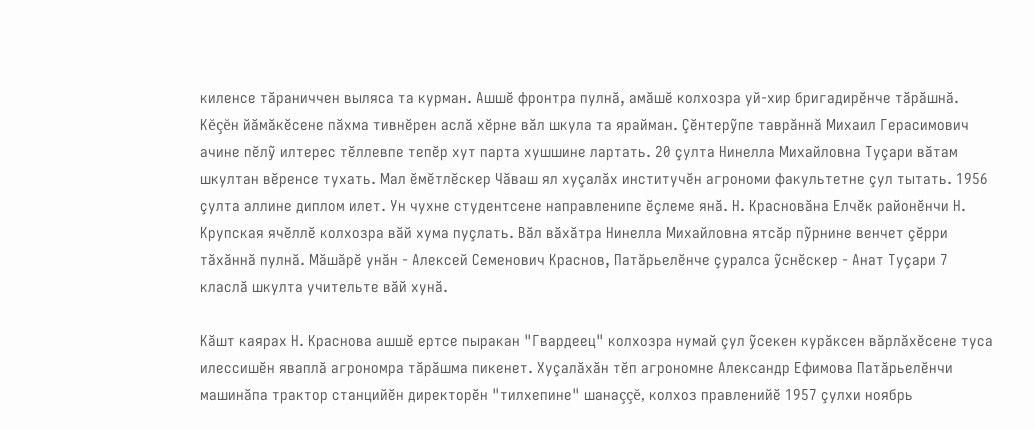киленсе тăраниччен выляса та курман. Ашшĕ фронтра пулнă, амăшĕ колхозра уй-хир бригадирĕнче тăрăшнă. Кĕçĕн йăмăкĕсене пăхма тивнĕрен аслă хĕрне вăл шкула та ярайман. Çĕнтерỹпе таврăннă Михаил Герасимович ачине пĕлỹ илтерес тĕллевпе тепĕр хут парта хушшине лартать. 20 çулта Нинелла Михайловна Туçари вăтам шкултан вĕренсе тухать. Мал ĕмĕтлĕскер Чăваш ял хуçалăх институчĕн агрономи факультетне çул тытать. 1956 çулта аллине диплом илет. Ун чухне студентсене направленипе ĕçлеме янă. Н. Красновăна Елчĕк районĕнчи Н. Крупская ячĕллĕ колхозра вăй хума пуçлать. Вăл вăхăтра Нинелла Михайловна ятсăр пỹрнине венчет çĕрри тăхăннă пулнă. Мăшăрĕ унăн - Алексей Семенович Краснов, Патăрьелĕнче çуралса ỹснĕскер - Анат Туçари 7 класлă шкулта учительте вăй хунă.

Кăшт каярах Н. Краснова ашшĕ ертсе пыракан "Гвардеец" колхозра нумай çул ỹсекен курăксен вăрлăхĕсене туса илессишĕн яваплă агрономра тăрăшма пикенет. Хуçалăхăн тĕп агрономне Александр Ефимова Патăрьелĕнчи машинăпа трактор станцийĕн директорĕн "тилхепине" шанаççĕ, колхоз правленийĕ 1957 çулхи ноябрь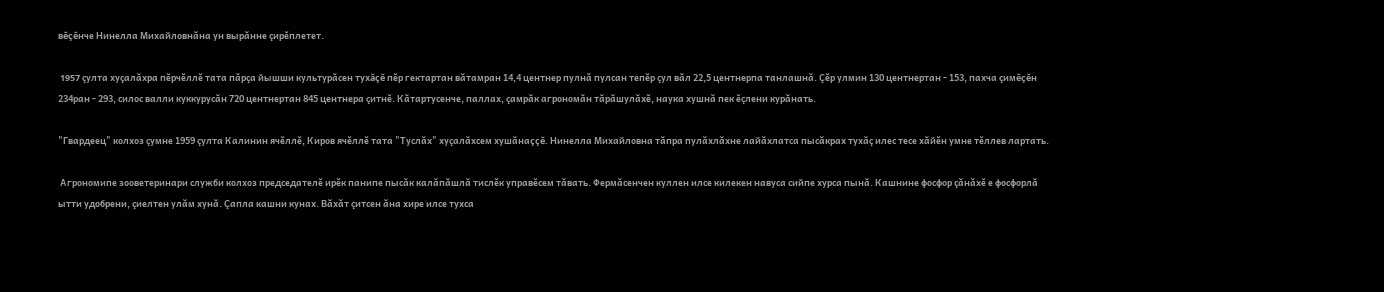вĕçĕнче Нинелла Михайловнăна ун вырăнне çирĕплетет.

 1957 çулта хуçалăхра пĕрчĕллĕ тата пăрçа йышши культурăсен тухăçĕ пĕр гектартан вăтамран 14,4 центнер пулнă пулсан тепĕр çул вăл 22,5 центнерпа танлашнă. Çĕр улмин 130 центнертан - 153, пахча çимĕçĕн 234ран - 293, силос валли куккурусăн 720 центнертан 845 центнера çитнĕ. Кăтартусенче, паллах, çамрăк агрономăн тăрăшулăхĕ, наука хушнă пек ĕçлени курăнать.

"Гвардеец" колхоз çумне 1959 çулта Калинин ячĕллĕ, Киров ячĕллĕ тата "Туслăх" хуçалăхсем хушăнаççĕ. Нинелла Михайловна тăпра пулăхлăхне лайăхлатса пысăкрах тухăç илес тесе хăйĕн умне тĕллев лартать.

 Агрономипе зооветеринари служби колхоз председателĕ ирĕк панипе пысăк калăпăшлă тислĕк управĕсем тăвать. Фермăсенчен куллен илсе килекен навуса сийпе хурса пынă. Кашнине фосфор çăнăхĕ е фосфорлă ытти удобрени, çиелтен улăм хунă. Çапла кашни кунах. Вăхăт çитсен ăна хире илсе тухса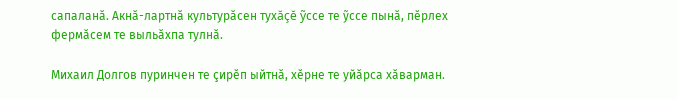сапаланă. Акнă-лартнă культурăсен тухăçĕ ỹссе те ỹссе пынă, пĕрлех фермăсем те выльăхпа тулнă.

Михаил Долгов пуринчен те çирĕп ыйтнă, хĕрне те уйăрса хăварман.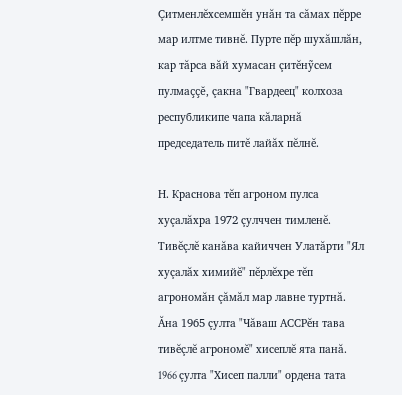Çитменлĕхсемшĕн унăн та сăмах пĕрре мар илтме тивнĕ. Пурте пĕр шухăшлăн, кар тăрса вăй хумасан çитĕнỹсем пулмаççĕ, çакна "Гвардеец" колхоза республикипе чапа кăларнă председатель питĕ лайăх пĕлнĕ.

Н. Краснова тĕп агроном пулса хуçалăхра 1972 çулччен тимленĕ. Тивĕçлĕ канăва кайиччен Улатăрти "Ял хуçалăх химийĕ" пĕрлĕхре тĕп агрономăн çăмăл мар лавне туртнă. Ăна 1965 çулта "Чăваш АССРĕн тава тивĕçлĕ агрономĕ" хисеплĕ ята панă. 1966 çулта "Хисеп палли" ордена тата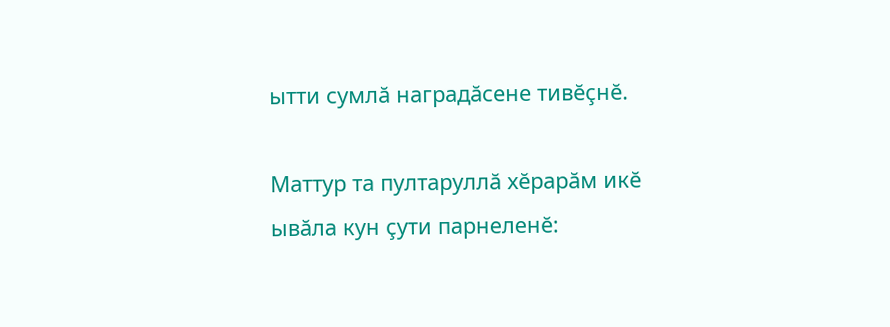ытти сумлă наградăсене тивĕçнĕ.

Маттур та пултаруллă хĕрарăм икĕ ывăла кун çути парнеленĕ: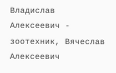Владислав Алексеевич - зоотехник, Вячеслав Алексеевич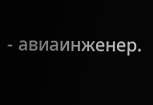- авиаинженер.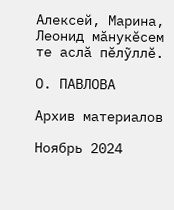Алексей, Марина, Леонид мăнукĕсем те аслă пĕлỹллĕ.

О. ПАВЛОВА

Архив материалов

Ноябрь 2024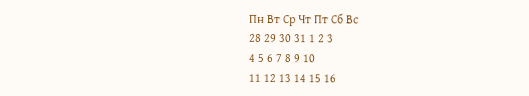Пн Вт Ср Чт Пт Сб Вс
28 29 30 31 1 2 3
4 5 6 7 8 9 10
11 12 13 14 15 16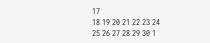17
18 19 20 21 22 23 24
25 26 27 28 29 30 1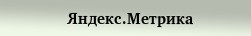Яндекс.Метрика